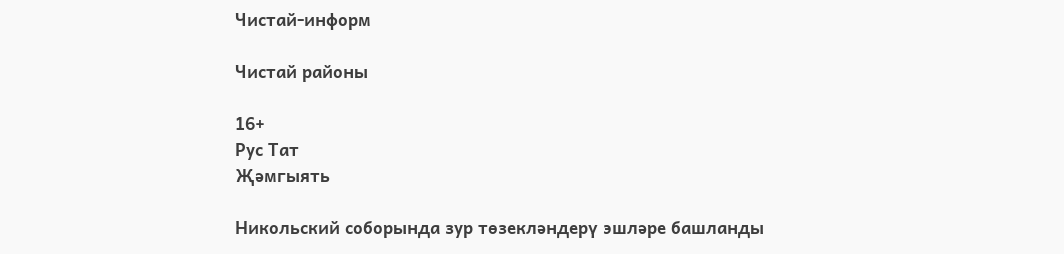Чистай-информ

Чистай районы

16+
Рус Тат
Җәмгыять

Никольский соборында зур төзекләндерү эшләре башланды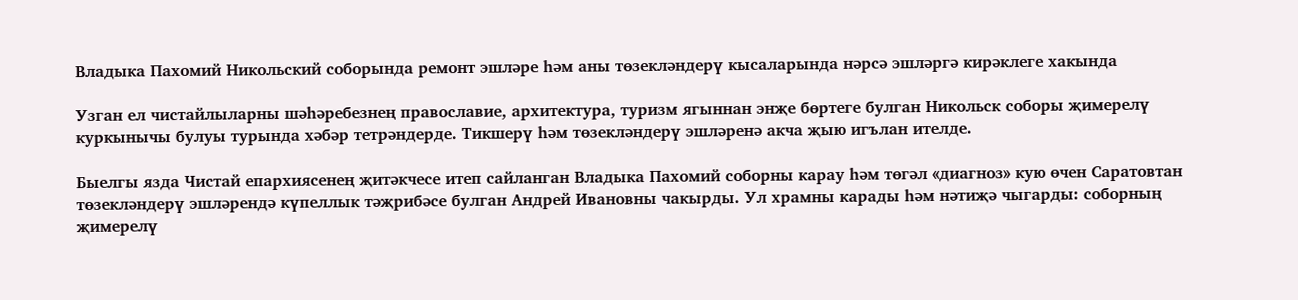Владыка Пахомий Никольский соборында ремонт эшләре һәм аны төзекләндерү кысаларында нәрсә эшләргә кирәклеге хакында

Узган ел чистайлыларны шәһәребезнең православие, архитектура, туризм ягыннан энҗе бөртеге булган Никольск соборы җимерелү куркынычы булуы турында хәбәр тетрәндерде. Тикшерү һәм төзекләндерү эшләренә акча җыю игълан ителде.

Быелгы язда Чистай епархиясенең җитәкчесе итеп сайланган Владыка Пахомий соборны карау һәм төгәл «диагноз» кую өчен Саратовтан төзекләндерү эшләрендә күпеллык тәҗрибәсе булган Андрей Ивановны чакырды. Ул храмны карады һәм нәтиҗә чыгарды: соборның җимерелү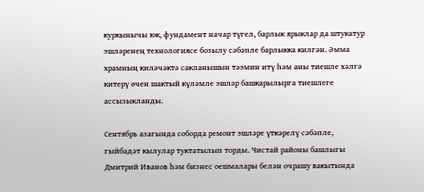куркынычы юк, фундамент начар түгел, барлык ярыклар да штукатур эшләренең технологиясе бозылу сәбәпле барлыкка килгән. Әмма храмның киләчәктә сакланышын тәэмин итү һәм аны тиешле хәлгә китерү өчен шактый күләмле эшләр башкарылырга тиешлеге ассызыкланды.

Сентябрь азагында соборда ремонт эшләре үткәрелү сәбәпле, гыйбадәт кылулар туктатылып торды. Чистай районы башлыгы Дмитрий Иванов һәм бизнес оешмалары белән очрашу вакытында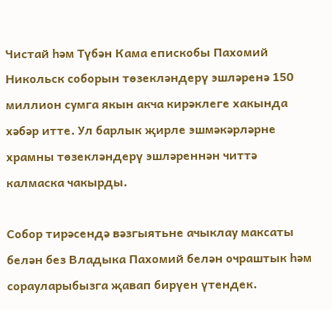Чистай һәм Түбән Кама епискобы Пахомий Никольск соборын төзекләндерү эшләренә 150 миллион сумга якын акча кирәклеге хакында хәбәр итте. Ул барлык җирле эшмәкәрләрне храмны төзекләндерү эшләреннән читтә калмаска чакырды.

Собор тирәсендә вәзгыятьне ачыклау максаты белән без Владыка Пахомий белән очраштык һәм сорауларыбызга җавап бирүен үтендек.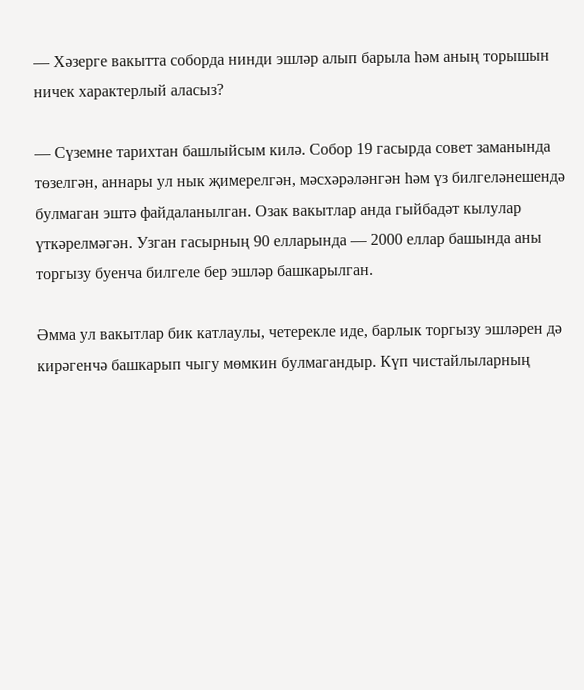— Хәзерге вакытта соборда нинди эшләр алып барыла һәм аның торышын ничек характерлый аласыз?

— Сүземне тарихтан башлыйсым килә. Собор 19 гасырда совет заманында төзелгән, аннары ул нык җимерелгән, мәсхәрәләнгән һәм үз билгеләнешендә булмаган эштә файдаланылган. Озак вакытлар анда гыйбадәт кылулар үткәрелмәгән. Узган гасырның 90 елларында — 2000 еллар башында аны торгызу буенча билгеле бер эшләр башкарылган.

Әмма ул вакытлар бик катлаулы, четерекле иде, барлык торгызу эшләрен дә кирәгенчә башкарып чыгу мөмкин булмагандыр. Күп чистайлыларның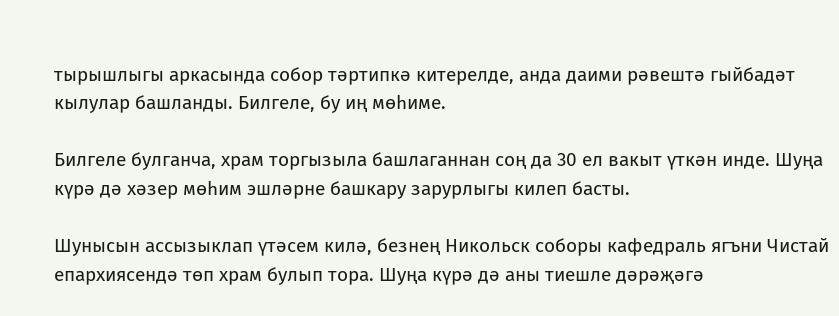тырышлыгы аркасында собор тәртипкә китерелде, анда даими рәвештә гыйбадәт кылулар башланды. Билгеле, бу иң мөһиме.

Билгеле булганча, храм торгызыла башлаганнан соң да 30 ел вакыт үткән инде. Шуңа күрә дә хәзер мөһим эшләрне башкару зарурлыгы килеп басты.

Шунысын ассызыклап үтәсем килә, безнең Никольск соборы кафедраль ягъни Чистай епархиясендә төп храм булып тора. Шуңа күрә дә аны тиешле дәрәҗәгә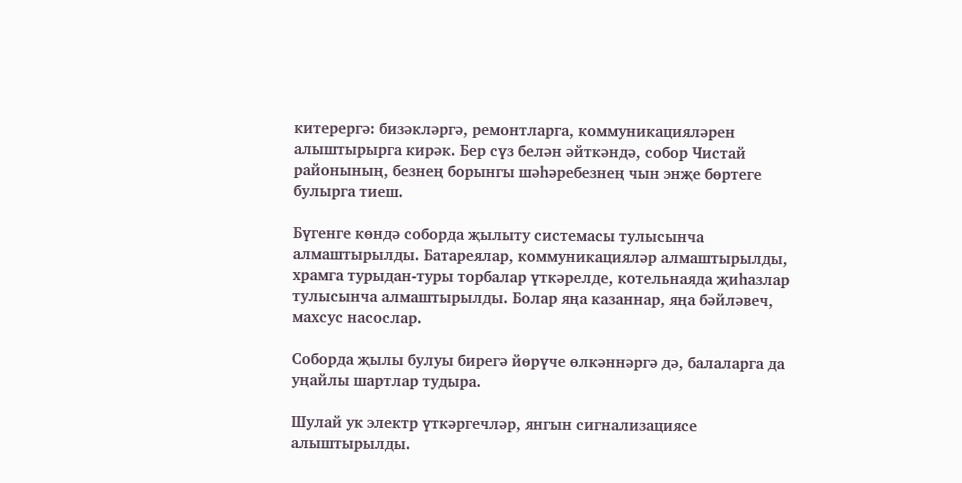китерергә: бизәкләргә, ремонтларга, коммуникацияләрен алыштырырга кирәк. Бер сүз белән әйткәндә, собор Чистай районының, безнең борынгы шәһәребезнең чын энҗе бөртеге булырга тиеш.

Бүгенге көндә соборда җылыту системасы тулысынча алмаштырылды. Батареялар, коммуникацияләр алмаштырылды, храмга турыдан-туры торбалар үткәрелде, котельнаяда җиһазлар тулысынча алмаштырылды. Болар яңа казаннар, яңа бәйләвеч, махсус насослар.

Соборда җылы булуы бирегә йөрүче өлкәннәргә дә, балаларга да уңайлы шартлар тудыра.

Шулай ук электр үткәргечләр, янгын сигнализациясе алыштырылды.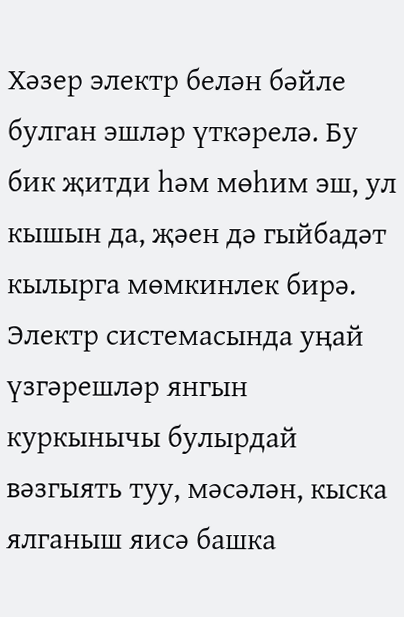Хәзер электр белән бәйле булган эшләр үткәрелә. Бу бик җитди һәм мөһим эш, ул кышын да, җәен дә гыйбадәт кылырга мөмкинлек бирә. Электр системасында уңай үзгәрешләр янгын куркынычы булырдай вәзгыять туу, мәсәлән, кыска ялганыш яисә башка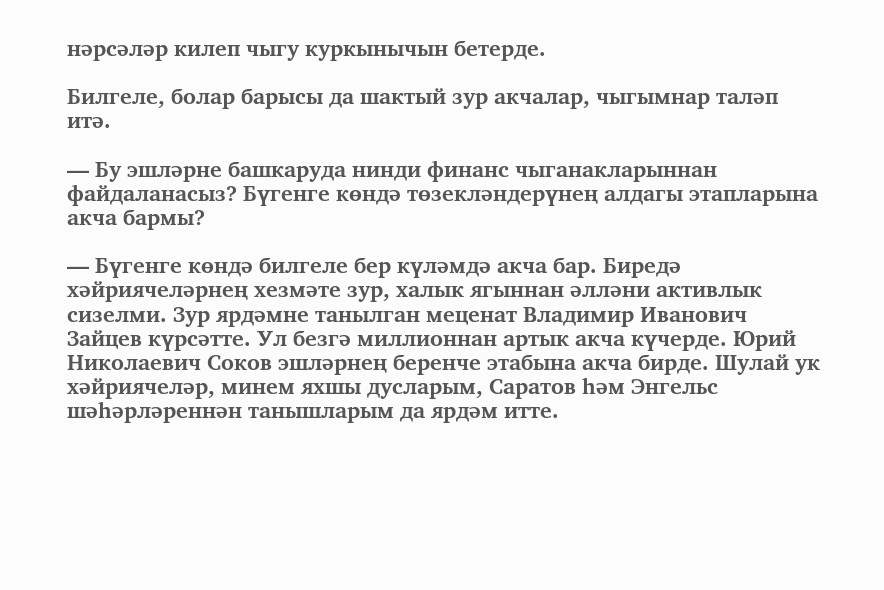нәрсәләр килеп чыгу куркынычын бетерде.

Билгеле, болар барысы да шактый зур акчалар, чыгымнар таләп итә.

— Бу эшләрне башкаруда нинди финанс чыганакларыннан файдаланасыз? Бүгенге көндә төзекләндерүнең алдагы этапларына акча бармы?

— Бүгенге көндә билгеле бер күләмдә акча бар. Биредә хәйриячеләрнең хезмәте зур, халык ягыннан әлләни активлык сизелми. Зур ярдәмне танылган меценат Владимир Иванович Зайцев күрсәтте. Ул безгә миллионнан артык акча күчерде. Юрий Николаевич Соков эшләрнең беренче этабына акча бирде. Шулай ук хәйриячеләр, минем яхшы дусларым, Саратов һәм Энгельс шәһәрләреннән танышларым да ярдәм итте.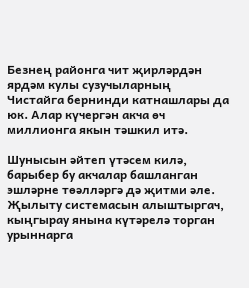Безнең районга чит җирләрдән ярдәм кулы сузучыларның Чистайга бернинди катнашлары да юк. Алар күчергән акча өч миллионга якын тәшкил итә.

Шунысын әйтеп үтәсем килә, барыбер бу акчалар башланган эшләрне төәлләргә дә җитми әле. Җылыту системасын алыштыргач, кыңгырау янына күтәрелә торган урыннарга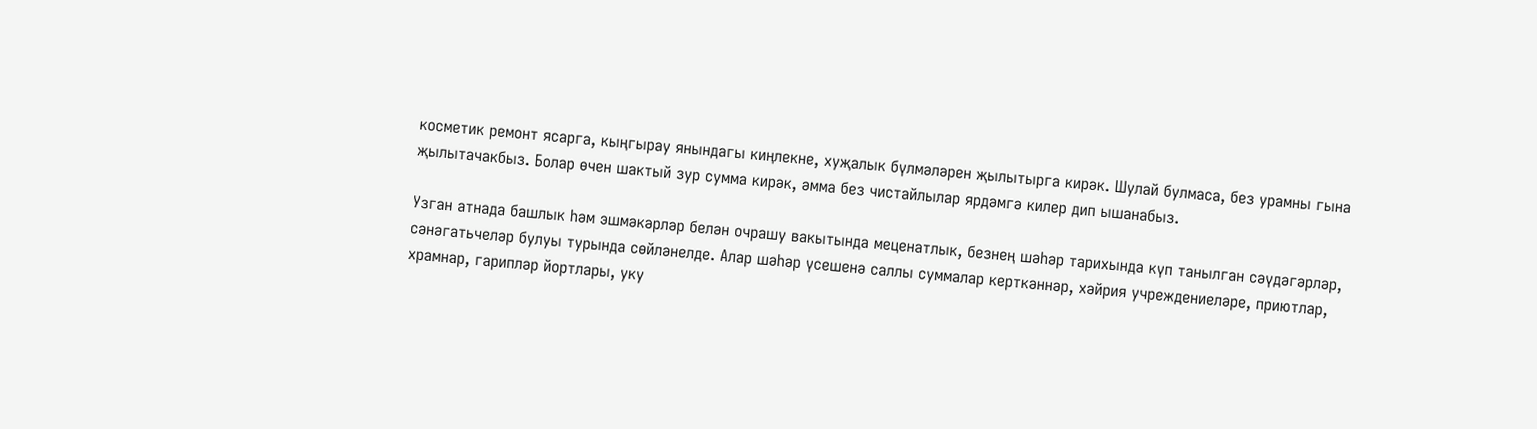косметик ремонт ясарга, кыңгырау янындагы киңлекне, хуҗалык бүлмәләрен җылытырга кирәк. Шулай булмаса, без урамны гына җылытачакбыз. Болар өчен шактый зур сумма кирәк, әмма без чистайлылар ярдәмгә килер дип ышанабыз.

Узган атнада башлык һәм эшмәкәрләр белән очрашу вакытында меценатлык, безнең шәһәр тарихында күп танылган сәүдәгәрләр, сәнәгатьчеләр булуы турында сөйләнелде. Алар шәһәр үсешенә саллы суммалар керткәннәр, хәйрия учреждениеләре, приютлар, храмнар, гарипләр йортлары, уку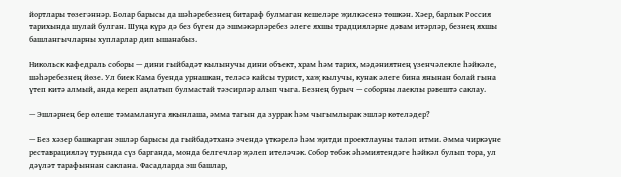йортлары төзегәннәр. Болар барысы да шәһәребезнең битараф булмаган кешеләре җилкәсенә төшкән. Хәер, барлык Россия тарихында шулай булган. Шуңа күрә дә без бүген дә эшмәкәрләребез әлеге яхшы традцияләрне дәвам итәрләр, безнең яхшы башлангычларны хупларлар дип ышанабыз.

Никольск кафедраль соборы — дини гыйбадәт кылынучы дини объект, храм һәм тарих, мәдәниятнең үзенчәлекле һәйкәле, шәһәребезнең йөзе. Ул биек Кама буенда урнашкан, теләсә кайсы турист, хаҗ кылучы, кунак әлеге бина янынан болай гына үтеп китә алмый, анда кереп аңлатып булмастай тәэсирләр алып чыга. Безнең бурыч — соборны лаеклы рәвештә саклау.

— Эшләрнең бер өлеше тәмамлануга якынлаша, әмма тагын да зуррак һәм чыгымлырак эшләр көтеләдер?

— Без хәзер башкарган эшләр барысы да гыйбадәтханә эчендә үткәрелә һәм җитди проектлауны таләп итми. Әмма чиркәүне реставрацияләү турында сүз барганда, монда белгечләр җәлеп ителәчәк. Собор төбәк әһәмиятендәге һәйкәл булып тора, ул дәүләт тарафыннан саклана. Фасадларда эш башлар,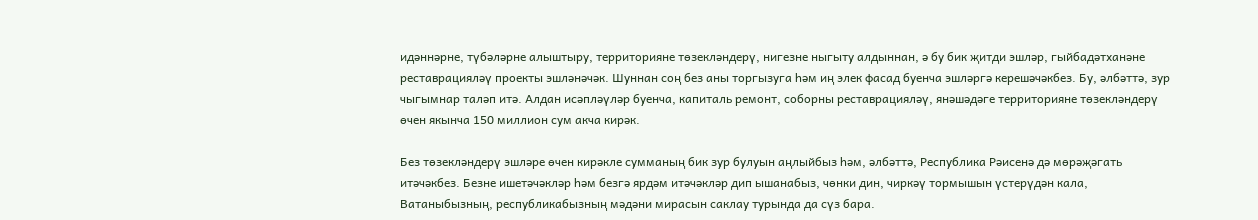идәннәрне, түбәләрне алыштыру, территорияне төзекләндерү, нигезне ныгыту алдыннан, ә бу бик җитди эшләр, гыйбадәтханәне реставрацияләү проекты эшләнәчәк. Шуннан соң без аны торгызуга һәм иң элек фасад буенча эшләргә керешәчәкбез. Бу, әлбәттә, зур чыгымнар таләп итә. Алдан исәпләүләр буенча, капиталь ремонт, соборны реставрацияләү, янәшәдәге территорияне төзекләндерү өчен якынча 150 миллион сум акча кирәк.

Без төзекләндерү эшләре өчен кирәкле сумманың бик зур булуын аңлыйбыз һәм, әлбәттә, Республика Рәисенә дә мөрәҗәгать итәчәкбез. Безне ишетәчәкләр һәм безгә ярдәм итәчәкләр дип ышанабыз, чөнки дин, чиркәү тормышын үстерүдән кала, Ватаныбызның, республикабызның мәдәни мирасын саклау турында да сүз бара.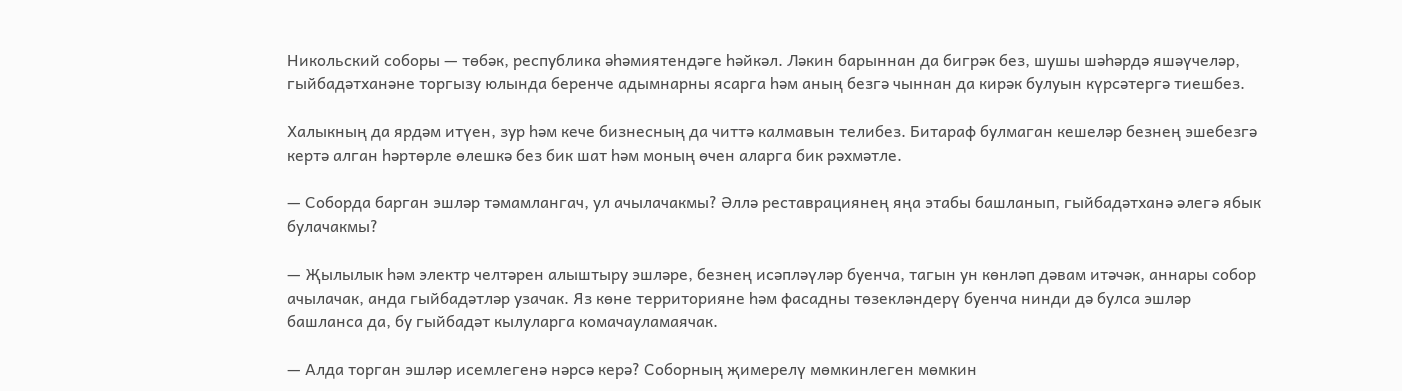Никольский соборы — төбәк, республика әһәмиятендәге һәйкәл. Ләкин барыннан да бигрәк без, шушы шәһәрдә яшәүчеләр, гыйбадәтханәне торгызу юлында беренче адымнарны ясарга һәм аның безгә чыннан да кирәк булуын күрсәтергә тиешбез.

Халыкның да ярдәм итүен, зур һәм кече бизнесның да читтә калмавын телибез. Битараф булмаган кешеләр безнең эшебезгә кертә алган һәртөрле өлешкә без бик шат һәм моның өчен аларга бик рәхмәтле.

— Соборда барган эшләр тәмамлангач, ул ачылачакмы? Әллә реставрациянең яңа этабы башланып, гыйбадәтханә әлегә ябык булачакмы?

— Җылылык һәм электр челтәрен алыштыру эшләре, безнең исәпләүләр буенча, тагын ун көнләп дәвам итәчәк, аннары собор ачылачак, анда гыйбадәтләр узачак. Яз көне территорияне һәм фасадны төзекләндерү буенча нинди дә булса эшләр башланса да, бу гыйбадәт кылуларга комачауламаячак.

— Алда торган эшләр исемлегенә нәрсә керә? Соборның җимерелү мөмкинлеген мөмкин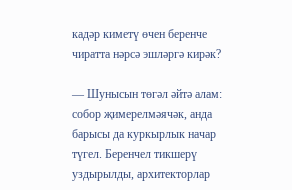кадәр киметү өчен беренче чиратта нәрсә эшләргә кирәк?

— Шунысын төгәл әйтә алам: собор җимерелмәячәк, анда барысы да куркырлык начар түгел. Беренчел тикшерү уздырылды, архитекторлар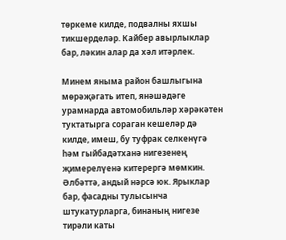төркеме килде, подвалны яхшы тикшерделәр. Кайбер авырлыклар бар, ләкин алар да хәл итәрлек.

Минем яныма район башлыгына мөрәҗәгать итеп, янәшәдәге урамнарда автомобильләр хәрәкәтен туктатырга сораган кешеләр дә килде, имеш, бу туфрак селкенүгә һәм гыйбадәтханә нигезенең җимерелүенә китерергә мөмкин. Әлбәттә, андый нәрсә юк. Ярыклар бар, фасадны тулысынча штукатурларга, бинаның нигезе тирәли каты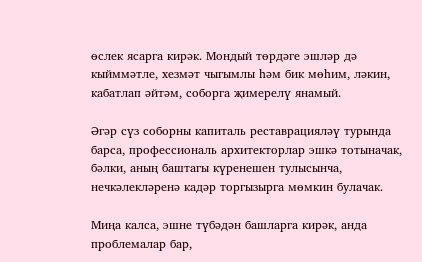өслек ясарга кирәк. Мондый төрдәге эшләр дә кыйммәтле, хезмәт чыгымлы һәм бик мөһим, ләкин, кабатлап әйтәм, соборга җимерелү янамый.

Әгәр сүз соборны капиталь реставрацияләү турында барса, профессиональ архитекторлар эшкә тотыначак, бәлки, аның баштагы күренешен тулысынча, нечкәлекләренә кадәр торгызырга мөмкин булачак.

Миңа калса, эшне түбәдән башларга кирәк, анда проблемалар бар,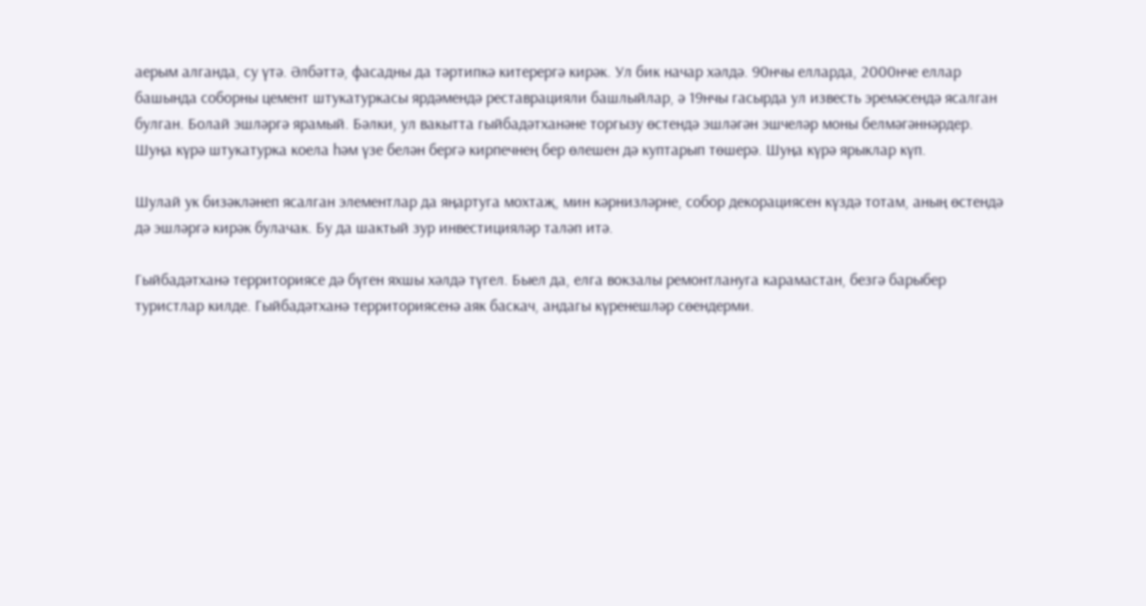аерым алганда, су үтә. Әлбәттә, фасадны да тәртипкә китерергә кирәк. Ул бик начар хәлдә. 90нчы елларда, 2000нче еллар башында соборны цемент штукатуркасы ярдәмендә реставрацияли башлыйлар, ә 19нчы гасырда ул известь эремәсендә ясалган булган. Болай эшләргә ярамый. Бәлки, ул вакытта гыйбадәтханәне торгызу өстендә эшләгән эшчеләр моны белмәгәннәрдер. Шуңа күрә штукатурка коела һәм үзе белән бергә кирпечнең бер өлешен дә куптарып төшерә. Шуңа күрә ярыклар күп.

Шулай ук бизәкләнеп ясалган элементлар да яңартуга мохтаҗ, мин кәрнизләрне, собор декорациясен күздә тотам, аның өстендә дә эшләргә кирәк булачак. Бу да шактый зур инвестицияләр таләп итә.

Гыйбадәтханә территориясе дә бүген яхшы хәлдә түгел. Быел да, елга вокзалы ремонтлануга карамастан, безгә барыбер туристлар килде. Гыйбадәтханә территориясенә аяк баскач, андагы күренешләр сөендерми.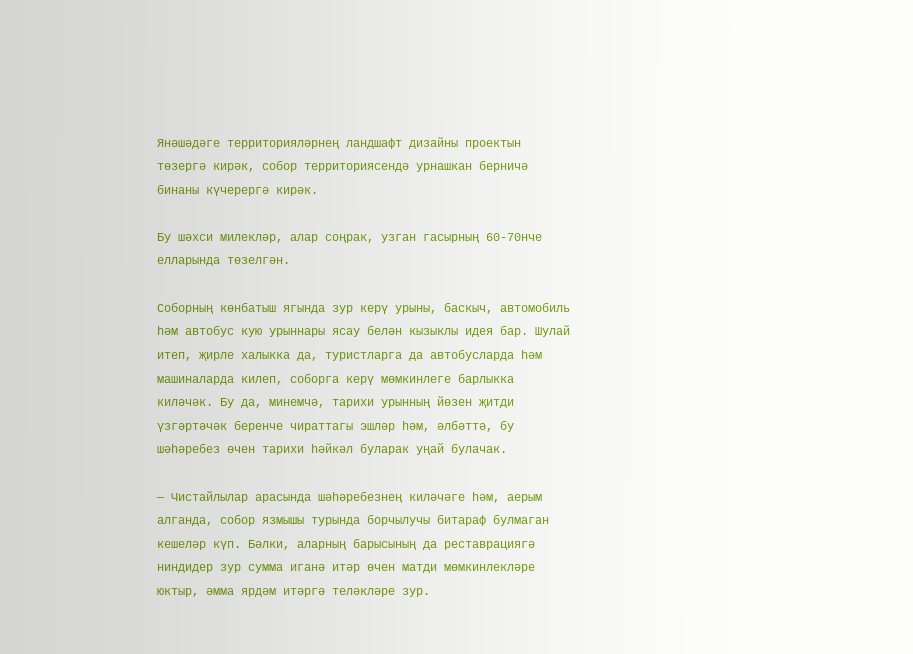Янәшәдәге территорияләрнең ландшафт дизайны проектын төзергә кирәк, собор территориясендә урнашкан берничә бинаны күчерергә кирәк.

Бу шәхси милекләр, алар соңрак, узган гасырның 60-70нче елларында төзелгән.

Соборның көнбатыш ягында зур керү урыны, баскыч, автомобиль һәм автобус кую урыннары ясау белән кызыклы идея бар. Шулай итеп, җирле халыкка да, туристларга да автобусларда һәм машиналарда килеп, соборга керү мөмкинлеге барлыкка киләчәк. Бу да, минемчә, тарихи урынның йөзен җитди үзгәртәчәк беренче чираттагы эшләр һәм, әлбәттә, бу шәһәребез өчен тарихи һәйкәл буларак уңай булачак.

— Чистайлылар арасында шәһәребезнең киләчәге һәм, аерым алганда, собор язмышы турында борчылучы битараф булмаган кешеләр күп. Бәлки, аларның барысының да реставрациягә ниндидер зур сумма иганә итәр өчен матди мөмкинлекләре юктыр, әмма ярдәм итәргә теләкләре зур.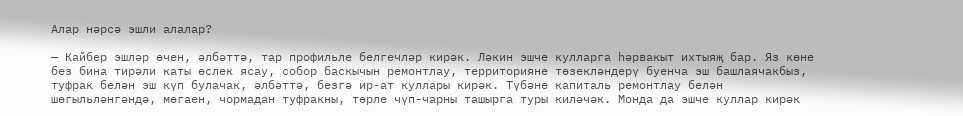Алар нәрсә эшли алалар?

— Кайбер эшләр өчен, әлбәттә, тар профильле белгечләр кирәк. Ләкин эшче кулларга һәрвакыт ихтыяҗ бар. Яз көне без бина тирәли каты өслек ясау, собор баскычын ремонтлау, территорияне төзекләндерү буенча эш башлаячакбыз, туфрак белән эш күп булачак, әлбәттә, безгә ир-ат куллары кирәк. Түбәне капиталь ремонтлау белән шөгыльләнгәндә, мөгаен, чормадан туфракны, төрле чүп-чарны ташырга туры киләчәк. Монда да эшче куллар кирәк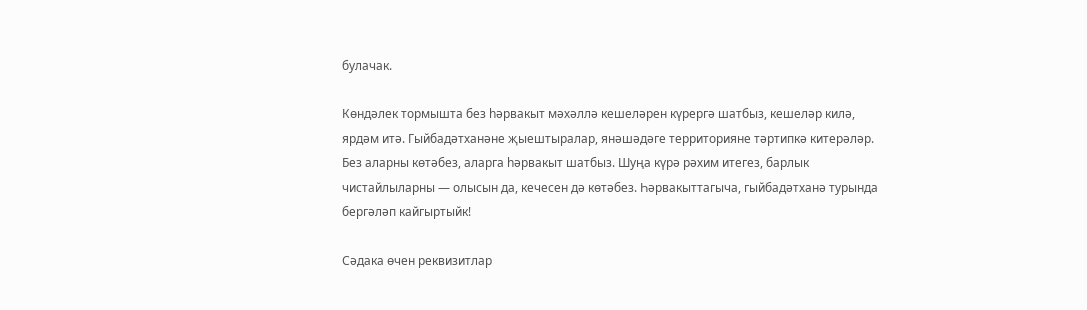булачак.

Көндәлек тормышта без һәрвакыт мәхәллә кешеләрен күрергә шатбыз, кешеләр килә, ярдәм итә. Гыйбадәтханәне җыештыралар, янәшәдәге территорияне тәртипкә китерәләр. Без аларны көтәбез, аларга һәрвакыт шатбыз. Шуңа күрә рәхим итегез, барлык чистайлыларны — олысын да, кечесен дә көтәбез. Һәрвакыттагыча, гыйбадәтханә турында бергәләп кайгыртыйк!

Сәдака өчен реквизитлар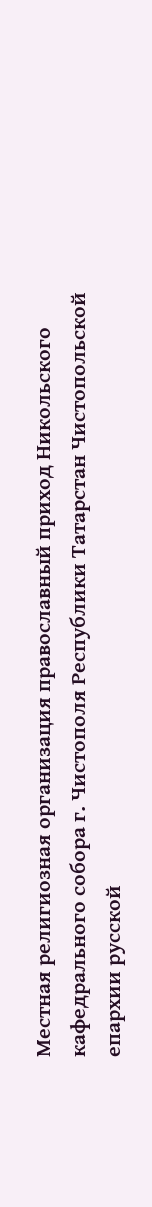Местная религиозная организация православный приход Никольского кафедрального собора г. Чистополя Республики Татарстан Чистопольской епархии русской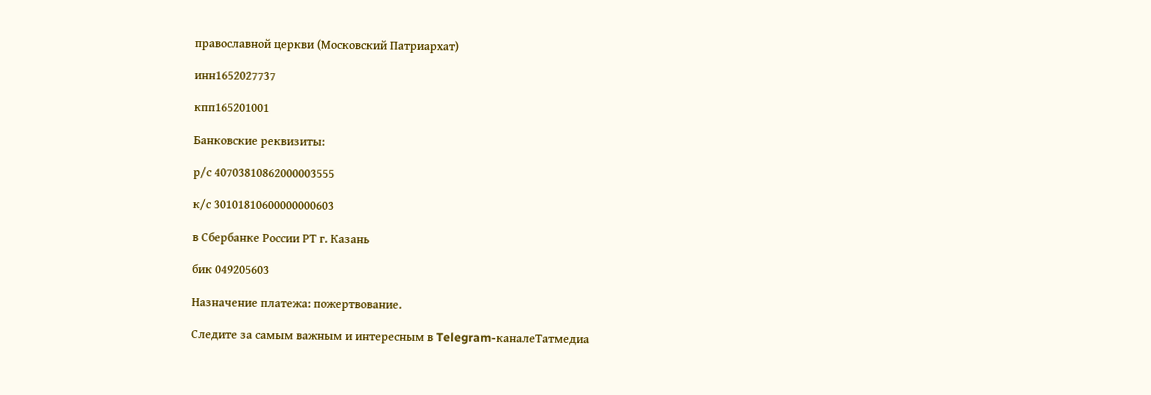православной церкви (Московский Патриархат)

инн1652027737

кпп165201001

Банковские реквизиты:

р/с 40703810862000003555

к/с 30101810600000000603

в Сбербанке России РТ г. Казань

бик 049205603

Назначение платежа: пожертвование.

Следите за самым важным и интересным в Telegram-каналеТатмедиа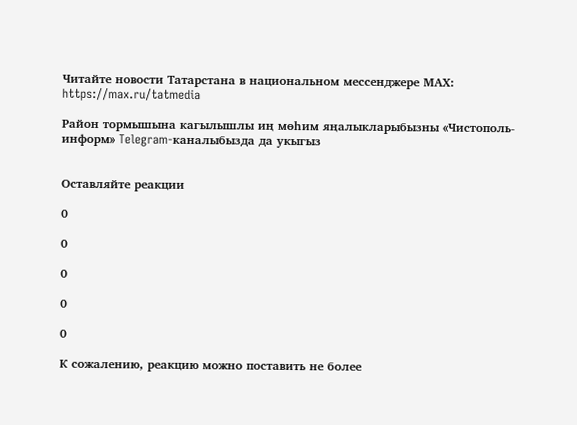Читайте новости Татарстана в национальном мессенджере MАХ: https://max.ru/tatmedia

Район тормышына кагылышлы иң мөһим яңалыкларыбызны «Чистополь-информ» Telegram-каналыбызда да укыгыз


Оставляйте реакции

0

0

0

0

0

К сожалению, реакцию можно поставить не более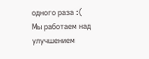одного раза :(
Мы работаем над улучшением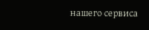нашего сервиса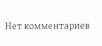Нет комментариев